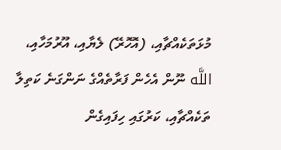މުޅަތަކެއްޗާއި، (އޮހޮރޭ) ލެޔާއި، އޫރުމަހާއި، اللَّه ނޫން އެހެން ފަރާތެއްގެ ނަންގަނެ ކަތިލާ ތަކެއްޗާއި، ކަރުގައި ހިފައިގެން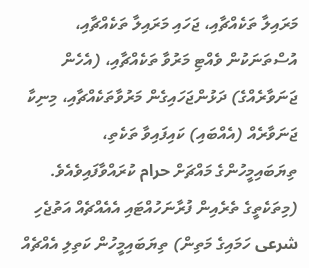މަރައިލާ ތަކެއްޗާއި، ޖަހައި މަރައިލާ ތަކެއްޗާއި، އުސްތަނަކުން ވެއްޓި މަރުވާ ތަކެއްޗާއި، (އެހެން ޖަނަވާރެއްގެ) ދަޅުންޖަހައިގެން މަރުވާތަކެއްޗާއި، މިނިކާ ޖަނަވާރެއް (އެއްބައި) ކައިފައިވާ ތަކެތި، ތިޔަބައިމީހުންގެ މައްޗަށް حرام ކުރައްވާފައިވެއެވެ. (މިތަކެތީގެ ތެރެއިން ފުރާނަހުއްޓައި އެއެއްޗެއް އަތުޖެހި شرعى ހަމައިގެ މަތިން) ތިޔަބައިމީހުން ކަތިލި އެއްޗެއް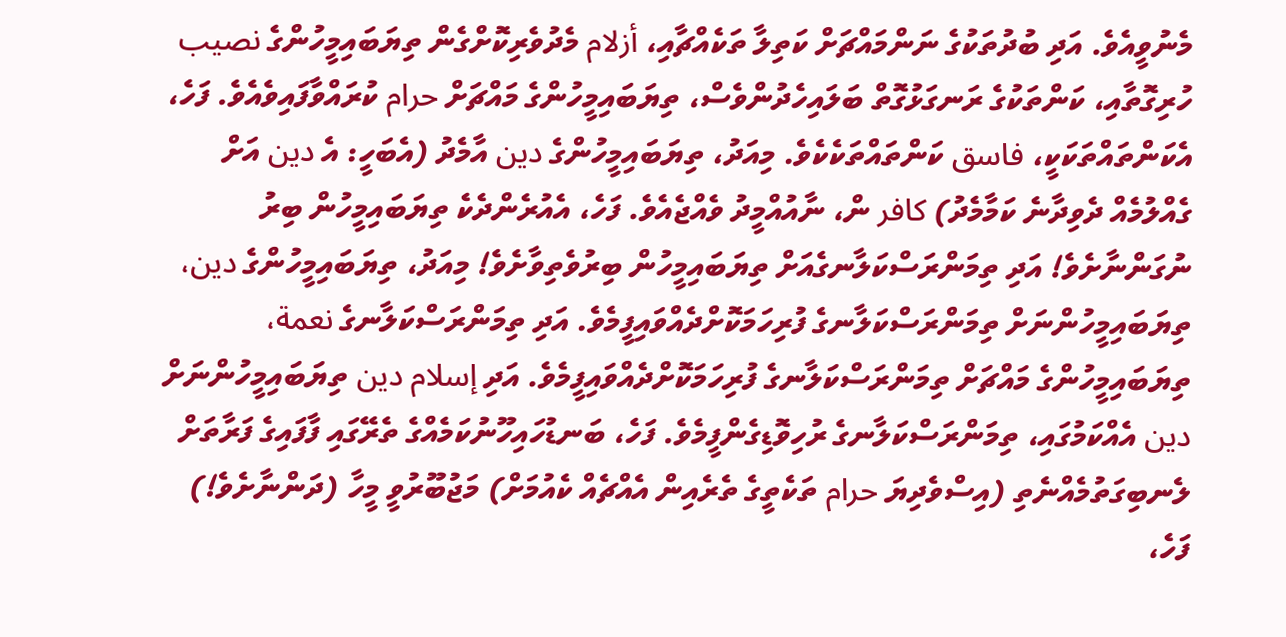މެނުވީއެވެ. އަދި ބުދުތަކުގެ ނަންމައްޗަށް ކަތިލާ ތަކެއްޗާއި، أزلام މެދުވެރިކޮށްގެން ތިޔަބައިމީހުންގެ نصيب ހުރިގޮތާއި، ކަންތަކުގެ ރަނގަޅުގޮތް ބަލައިހެދުންވެސް، ތިޔަބައިމީހުންގެ މައްޗަށް حرام ކުރައްވާފައިވެއެވެ. ފަހެ، އެކަންތައްތަކަކީ، فاسق ކަންތައްތަކެކެވެ. މިއަދު، ތިޔަބައިމީހުންގެ دين އާމެދު (އެބަހީ: އެ دين އަށް ގެއްލުމެއް ދެވިދާނެ ކަމާމެދު) كافر ން، ނާއުއްމީދު ވެއްޖެއެވެ. ފަހެ، އެއުރެންދެކެ ތިޔަބައިމީހުން ބިރު ނުގަންނާށެވެ! އަދި ތިމަންރަސްކަލާނގެއަށް ތިޔަބައިމީހުން ބިރުވެތިވާށެވެ! މިއަދު، ތިޔަބައިމީހުންގެ دين، ތިޔަބައިމީހުންނަށް ތިމަންރަސްކަލާނގެ ފުރިހަމަކޮށްދެއްވައިފީމެވެ. އަދި ތިމަންރަސްކަލާނގެ نعمة، ތިޔަބައިމީހުންގެ މައްޗަށް ތިމަންރަސްކަލާނގެ ފުރިހަމަކޮށްދެއްވައިފީމެވެ. އަދި إسلام دين ތިޔަބައިމީހުންނަށް دين އެއްކަމުގައި، ތިމަންރަސްކަލާނގެ ރުހިވޮޑިގެންފީމެވެ. ފަހެ، ބަނޑުހައިހޫނުކަމެއްގެ ތެރޭގައި ފާފައިގެ ފަރާތަށް ލެނބިގަތުމެއްނެތި (އިސްވެދިޔަ حرام ތަކެތީގެ ތެރެއިން އެއްޗެއް ކެއުމަށް) މަޖުބޫރުވީ މީހާ (ދަންނާށެވެ!) ފަހެ،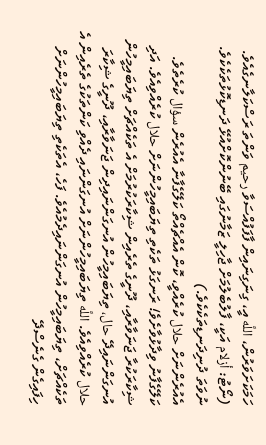ހަމަކަށަވަރުން، اللَّه އީ، ގިނަގިނައިން ފާފަފުއްސަވާ رحيم ވަންތަ ރަސްކަލާނގެއެވެ. (ނޯޓު: أزلام އަކީ، ފާލުބެލުމަށް ޖާހިލީ ޒަމާނުގައި ބޭނުންކޮށްއުޅޭ ދަނޑިކޮޅުތަކެކެވެ. ނުވަތަ ދުނިދަނޑިތަކެކެވެ.)
އެއުރެންނަށް حلال ކުރެއްވީ، ކޮން އެއްޗެއްތޯ ކަލޭގެފާނާ އެއުރެން سؤال ކުރެތެވެ. ކަލޭގެފާނު ވިދާޅުވާށެވެ! ރަނގަޅު ތަކެތި ތިޔަބައިމީހުންނަށް حلال ކުރެއްވިއެވެ. އަދި ޝިކާރަކުރާ ޖަނަވާރާއި، ދޫނީގެ ތެރެއިން ޝިކާރަކުރުމަށް އެ ތަކެއްޗަށް ތިޔަބައިމީހުން އުނގަންނައިދޭ حال، ތިޔަބައިމީހުން އުނގަންނައިދިން ޖަނަވާރާއި، ދޫނީގެ ޝިކާރަ حلال ކުރެއްވިއެވެ. اللَّه ތިޔަބައިމީހުންނަށް އުނގަންނައި ދެއްވި ކަންތަކުގެ ތެރެއިން އެ ތަކެއްޗަށް، ތިޔަބައިމީހުން އުނގަންނައިދެމުއެވެ. ފަހެ، އެތަކެތި ތިޔަބައިމީހުންނަށް ހިފައިގެން ގެނެސްދޭ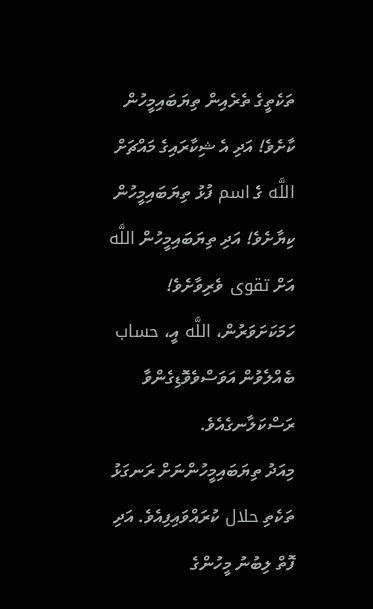ތަކެތީގެ ތެރެއިން ތިޔަބައިމީހުން ކާށެވެ! އަދި އެ ޝިކާރައިގެ މައްޗަށް اللَّه ގެ اسم ފުޅު ތިޔަބައިމީހުން ކިޔާށެވެ! އަދި ތިޔަބައިމީހުން اللَّه އަށް تقوى ވެރިވާށެވެ! ހަމަކަށަވަރުން، اللَّه އީ، حساب ބެއްލެވުން އަވަސްވެވޮޑިގެންވާ ރަސްކަލާނގެއެވެ.
މިއަދު ތިޔަބައިމީހުންނަށް ރަނގަޅު ތަކެތި حلال ކުރައްވައިފިއެވެ. އަދި ފޮތް ލިބުނު މީހުންގެ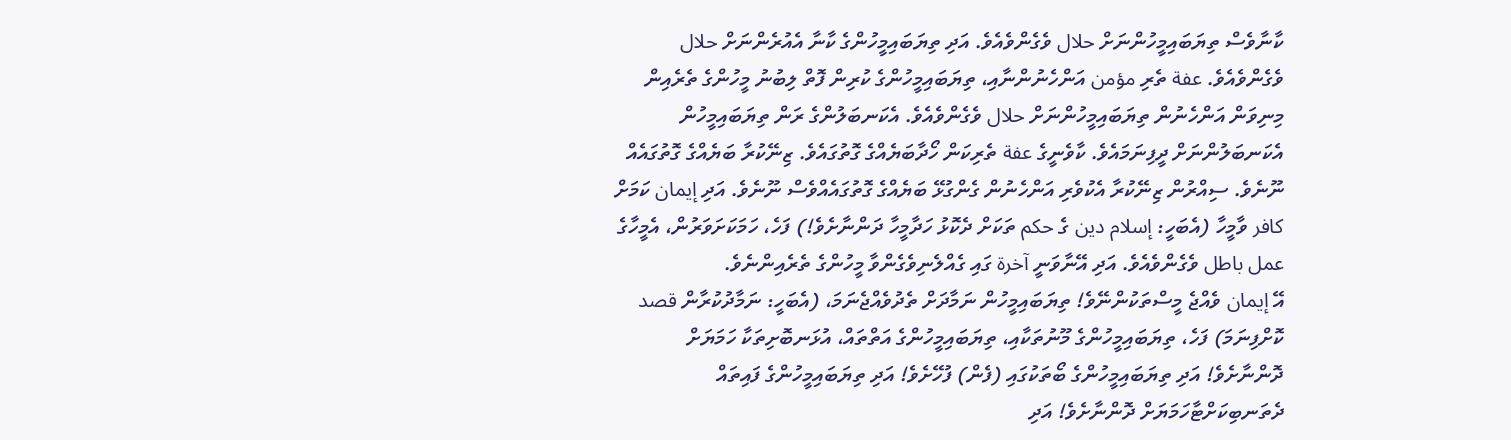ކާނާވެސް ތިޔަބައިމީހުންނަށް حلال ވެގެންވެއެވެ. އަދި ތިޔަބައިމީހުންގެ ކާނާ އެއުރެންނަށް حلال ވެގެންވެއެވެ. عفة ތެރި مؤمن އަންހެނުންނާއި، ތިޔަބައިމީހުންގެ ކުރިން ފޮތް ލިބުނު މީހުންގެ ތެރެއިން މިނިވަން އަންހެނުން ތިޔަބައިމީހުންނަށް حلال ވެގެންވެއެވެ. އެކަނބަލުންގެ ރަން ތިޔަބައިމީހުން އެކަނބަލުންނަށް ދީފިނަމައެވެ. ކާވެނީގެ عفة ތެރިކަން ހޯދާބަޔެއްގެ ގޮތުގައެވެ. ޒިނޭކުރާ ބަޔެއްގެ ގޮތުގައެއް ނޫނެވެ. ސިއްރުން ޒިނޭކުރާ އެކުވެރި އަންހެނުން ގެންގުޅޭ ބަޔެއްގެ ގޮތުގައެއްވެސް ނޫނެވެ. އަދި إيمان ކަމަށް كافر ވާމީހާ (އެބަހީ: إسلام دين ގެ حكم ތަކަށް ދެކޮޅު ހަދާމީހާ ދަންނާށެވެ!) ފަހެ، ހަމަކަށަވަރުން، އެމީހާގެ عمل باطل ވެގެންވެއެވެ. އަދި އޭނާވަނީ آخرة ގައި ގެއްލެނިވެގެންވާ މީހުންގެ ތެރެއިންނެވެ.
އޭ إيمان ވެއްޖެ މީސްތަކުންނޭވެ! ތިޔަބައިމީހުން ނަމާދަށް ތެދުވެއްޖެނަމަ، (އެބަހީ: ނަމާދުކުރާން قصد ކޮށްފިނަމަ) ފަހެ، ތިޔަބައިމީހުންގެ މޫނުތަކާއި، ތިޔަބައިމީހުންގެ އަތްތައް، އުޅަނބޮށިތަކާ ހަމަޔަށް ދޮންނާށެވެ! އަދި ތިޔަބައިމީހުންގެ ބޯތަކުގައި (ފެން) ފުހޭށެވެ! އަދި ތިޔަބައިމީހުންގެ ފައިތައް ދެތަނބިކަށްޓާހަމަޔަށް ދޮންނާށެވެ! އަދި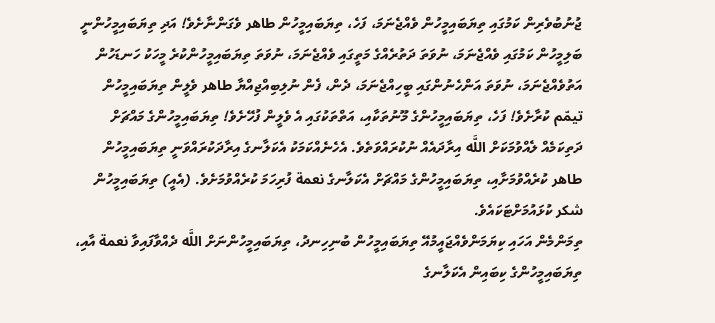ޖުނުބުވެރިން ކަމުގައި ތިޔަބައިމީހުން ވެއްޖެނަމަ، ފަހެ، ތިޔަބައިމީހުން طاهر ވެގަންނާށެވެ! އަދި ތިޔަބައިމީހުންނީ ބަލިމީހުން ކަމުގައި ވެއްޖެނަމަ، ނުވަތަ ދަތުރެއްގެ މަތީގައި ވެއްޖެނަމަ، ނުވަތަ ތިޔަބައިމީހުންކުރެ މީހަކު ހަނޑަހުން އަތުވެއްޖެނަމަ، ނުވަތަ އަންހެނުންގައި ބީހިއްޖެނަމަ، ދެން، ފެން ނުލިބިއްޖިއްޔާ طاهر ވެލީން ތިޔަބައިމީހުން تيمّم ކުރާށެވެ! ފަހެ، ތިޔަބައިމީހުންގެ މޫނުތަކާއި، އަތްތަކުގައި އެ ވެލީން ފުހޭށެވެ! ތިޔަބައިމީހުންގެ މައްޗަށް ދަތިކަމެއް ލެއްވުމަކަށް اللَّه އިރާދައެއް ނުކުރައްވަތެވެ. އެހެނެއްކަމަކު އެކަލާނގެ އިރާދަކުރައްވަނީ ތިޔަބައިމީހުން طاهر ކުރެއްވުމަށާއި، ތިޔަބައިމީހުންގެ މައްޗަށް އެކަލާނގެ نعمة ފުރިހަމަ ކުރެއްވުމަށެވެ. (އެއީ) ތިޔަބައިމީހުން شكر ކުޅައުމަށްޓަކައެވެ.
ތިމަންމެން އަހައި ކިޔަމަންވެއްޖައީމުއޭ ތިޔަބައިމީހުން ބުނިހިނދު، ތިޔަބައިމީހުންނަށް اللَّه ދެއްވާފައިވާ نعمة އާއި، ތިޔަބައިމީހުންގެ ކިބައިން އެކަލާނގެ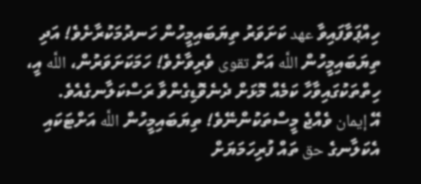ހިއްޕަވާފައިވާ عهد ކަށަވަރު ތިޔަބައިމީހުން ހަނދުމަކުރާށެވެ! އަދި ތިޔަބައިމީހުން اللَّه އަށް تقوى ވެރިވާށެވެ! ހަމަކަށަވަރުން، اللَّه އީ، ހިތްތަކުގައިވާހާ ކަމެއް މޮޅަށް ދެނެވޮޑިގެންވާ ރަސްކަލާނގެއެވެ.
އޭ إيمان ވެއްޖެ މީސްތަކުންނޭވެ! ތިޔަބައިމީހުން اللَّه އަށްޓަކައި އެކަލާނގެ حق ތައް ފުރިހަމަޔަށް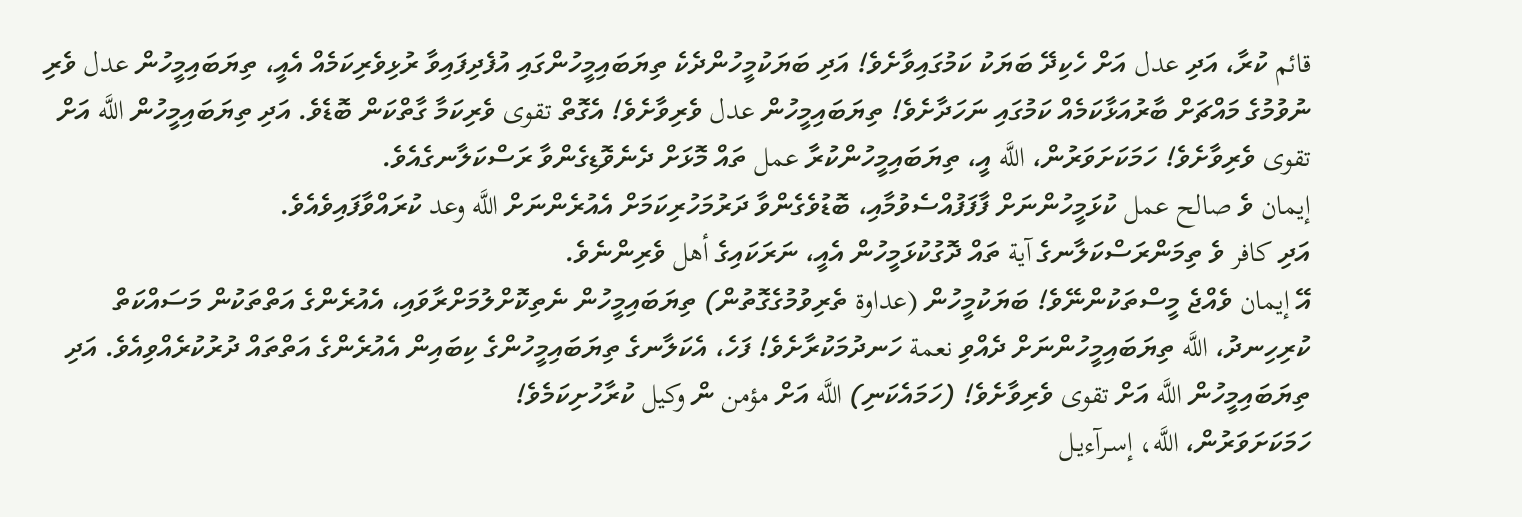قائم ކުރާ، އަދި عدل އަށް ހެކިދޭ ބަޔަކު ކަމުގައިވާށެވެ! އަދި ބަޔަކުމީހުންދެކެ ތިޔަބައިމީހުންގައި އުފެދިފައިވާ ރުޅިވެރިކަމެއް އެއީ، ތިޔަބައިމީހުން عدل ވެރި ނުވުމުގެ މައްޗަށް ބާރުއަޅާކަމެއް ކަމުގައި ނަހަދާށެވެ! ތިޔަބައިމީހުން عدل ވެރިވާށެވެ! އެގޮތް تقوى ވެރިކަމާ ގާތްކަން ބޮޑެވެ. އަދި ތިޔަބައިމީހުން اللَّه އަށް تقوى ވެރިވާށެވެ! ހަމަކަށަވަރުން، اللَّه އީ، ތިޔަބައިމީހުންކުރާ عمل ތައް މޮޅަށް ދެނެވޮޑިގެންވާ ރަސްކަލާނގެއެވެ.
إيمان ވެ صالح عمل ކުޅަމީހުންނަށް ފާފަފުއްސެވުމާއި، ބޮޑުވެގެންވާ ދަރުމަހުރިކަމަށް އެއުރެންނަށް اللَّه وعد ކުރައްވާފައިވެއެވެ.
އަދި كافر ވެ ތިމަންރަސްކަލާނގެ آية ތައް ދޮގުކުޅަމީހުން އެއީ، ނަރަކައިގެ أهل ވެރިންނެވެ.
އޭ إيمان ވެއްޖެ މީސްތަކުންނޭވެ! ބަޔަކުމީހުން (عداوة ތެރިވުމުގެގޮތުން) ތިޔަބައިމީހުން ނެތިކޮށްލުމަށްރާވައި، އެއުރެންގެ އަތްތަކުން މަސައްކަތް ކުރިހިނދު، اللَّه ތިޔަބައިމީހުންނަށް ދެއްވި نعمة ހަނދުމަކުރާށެވެ! ފަހެ، އެކަލާނގެ ތިޔަބައިމީހުންގެ ކިބައިން އެއުރެންގެ އަތްތައް ދުރުކުރެއްވިއެވެ. އަދި ތިޔަބައިމީހުން اللَّه އަށް تقوى ވެރިވާށެވެ! (ހަމައެކަނި) اللَّه އަށް مؤمن ން وكيل ކުރާހުށިކަމެވެ!
ހަމަކަށަވަރުން، اللَّه، إسـرآءيـل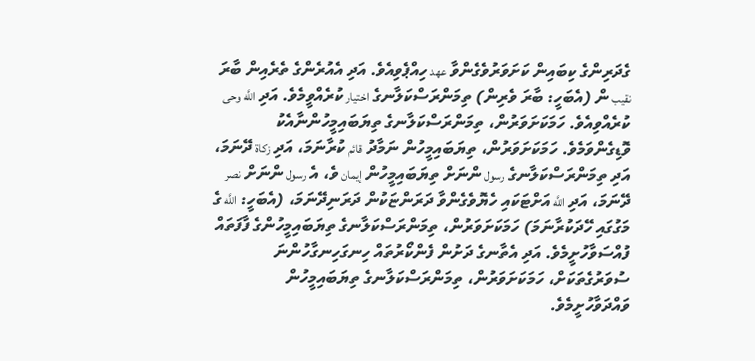ގެދަރިންގެ ކިބައިން ކަށަވަރުވެގެންވާ عهد ހިއްޕެވިއެވެ. އަދި އެއުރެންގެ ތެރެއިން ބާރަ نقيب ން (އެބަހީ: ބާރަ ވެރިން) ތިމަންރަސްކަލާނގެ اختيار ކުރެއްވީމެވެ. އަދި اللَّه وحى ކުރެއްވިއެވެ. ހަމަކަށަވަރުން، ތިމަންރަސްކަލާނގެ ތިޔަބައިމީހުންނާއެކު ވޮޑިގެންވަމެވެ. ހަމަކަށަވަރުން، ތިޔަބައިމީހުން ނަމާދު قائم ކުރާނަމަ، އަދި زكاة ދޭނަމަ، އަދި ތިމަންރަސްކަލާނގެ رسول ންނަށް ތިޔަބައިމީހުން إيمان ވެ، އެ رسول ންނަށް نصر ދޭނަމަ، އަދި اللَّه އަށްޓަކައި ހެޔޮވެގެންވާ ދަރަންޏަކުން ދަރަނިދޭނަމަ، (އެބަހީ: اللَّه ގެ މަގުގައި ހޭދަކުރާނަމަ) ހަމަކަށަވަރުން، ތިމަންރަސްކަލާނގެ ތިޔަބައިމީހުންގެ ފާފަތައް ފުއްސަވާހުށީމެވެ. އަދި އެތާނގެ ދަށުން ފެންކޯރުތައް ހިނގަހިނގާހުންނަ ސުވަރުގެތަކަށް، ހަމަކަށަވަރުން، ތިމަންރަސްކަލާނގެ ތިޔަބައިމީހުން ވައްދަވާހުށީމެވެ.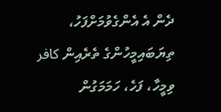ދެން އެ އެންގެވުމަށްފަހު، ތިޔަބައިމީހުންގެ ތެރެއިން كافر ވިމީހާ، ފަހެ، ހަމަމަގުން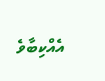އެއްކިބާވެ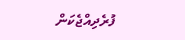ފުރެދިއްޖެކަން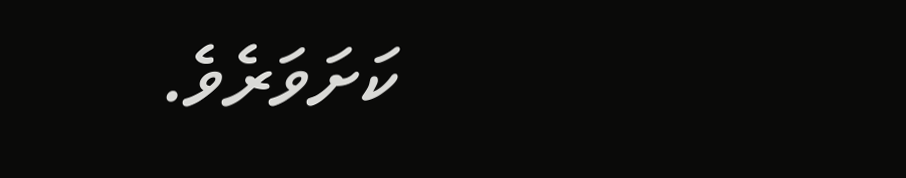ކަށަވަރެވެ.